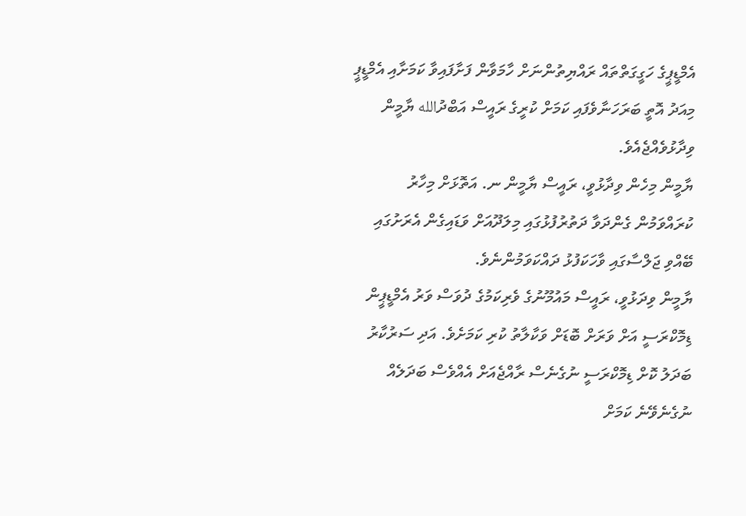އެމްޑީޕީގެ ހަގީގަތްތައް ރައްޔިތުންނަށް ހާމަވާން ފަށާފައިވާ ކަމަށާއި އެމްޑީޕީ މިއަދު އޮތީ ބަރަހަނާވެފައި ކަމަށް ކުރީގެ ރައީސް އަބްދުالله ޔާމީން ވިދާޅުވެއްޖެއެވެ.
ޔާމީން މިހެން ވިދާޅުވީ، ރައީސް ޔާމީން ނ. އަތޮޅަށް މިހާރު ކުރައްވަމުން ގެންދަވާ ދަތުރުފުޅުގައި މިލަދޫއަށް ވަޑައިގެން އެރަށުގައި ބޭއްވި ޖަލްސާގައި ވާހަކަފުޅު ދައްކަވަމުންނެވެ.
ޔާމީން ވިދަޅުވީ، ރައީސް މައުމޫނުގެ ވެރިކަމުގެ ދުވަސް ވަރު އެމްޑީޕީން ޑިމޮކްރަސީ އަށް ވަރަށް ބޮޑަށް ވަކާލާތު ކުރި ކަމަށެވެ. އަދި ސަރުކާރު ބަދަލު ކޮށް ޑިމޮކްރަސީ ނުގެނެސް ރާއްޖެއަށް އެއްވެސް ބަދަލެއް ނުގެނެވޭނެ ކަމަށް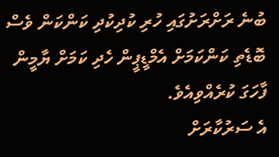ބުނެ ރަށްރަށުގައި ހުރި ކުދިކުދި ކަންކަން ވެސް ބޮޑެތި ކަންކަމަށް އެމްޑީޕީން ހެދި ކަމަށް ޔާމީން ފާހަގަ ކުރެއްވިއެވެ.
އެ ސަރުކާރަށް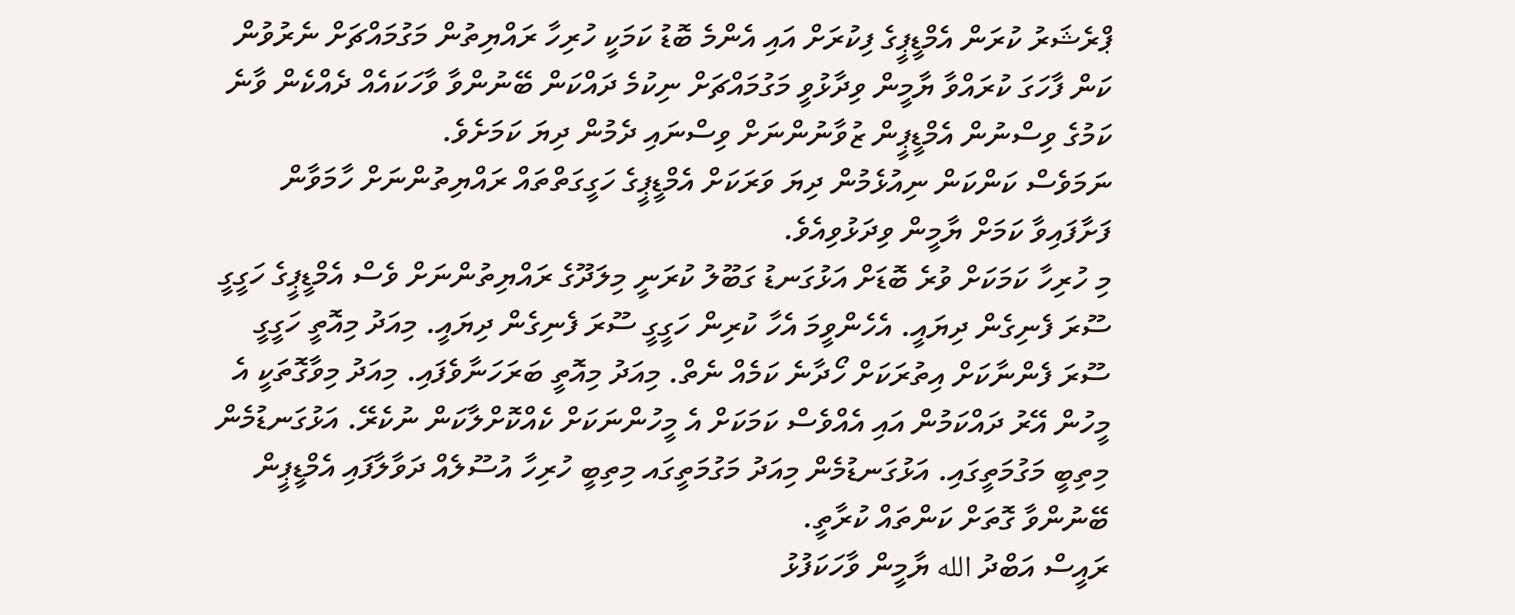ޕްރެޝަރު ކުރަން އެމްޑީޕީގެ ފިކުރަށް އައި އެންމެ ބޮޑު ކަމަކީ ހުރިހާ ރައްޔިތުން މަގުމައްޗަށް ނެރުވުން ކަން ފާހަގަ ކުރައްވާ ޔާމީން ވިދާޅުވީ މަގުމައްޗަށް ނިކުމެ ދައްކަން ބޭނުންވާ ވާހަކައެއް ދެއްކެން ވާނެ ކަމުގެ ވިސްނުން އެމްޑީޕީން ޒުވާނުންނަށް ވިސްނައި ދެމުން ދިޔަ ކަމަށެވެ.
ނަމަވެސް ކަންކަން ނިއުޅެމުން ދިޔަ ވަރަކަށް އެމްޑީޕީގެ ހަގީގަތްތައް ރައްޔިތުންނަށް ހާމަވާން ފަށާފައިވާ ކަމަށް ޔާމީން ވިދަޅުވިއެވެ.
މި ހުރިހާ ކަމަކަށް ވުރެ ބޮޑަށް އަޅުގަނޑު ގަބޫލު ކުރަނީ މިލަދޫގެ ރައްޔިތުންނަށް ވެސް އެމްޑީޕީގެ ހަގީގީ ސޫރަ ފެނިގެން ދިޔައީ. އެހެންވީމަ އެހާ ކުރިން ހަގީގީ ސޫރަ ފެނިގެން ދިޔައީ. މިއަދު މިއޮތީ ހަގީގީ ސޫރަ ފެންނާކަށް އިތުރަކަށް ހޯދާނެ ކަމެއް ނެތް. މިއަދު މިއޮތީ ބަރަހަނާވެފައި. މިއަދު މިވާގޮތަކީ އެ މީހުން އޭރު ދައްކަމުން އައި އެއްވެސް ކަމަކަށް އެ މީހުންނަކަށް ކެއްކޮށްލާކަން ނުކެރޭ. އަޅުގަނޑުމެން މިތިބީ މަގުމަތީގައި. އަޅުގަނޑުމެން މިއަދު މަގުމަތީގައ މިތިބީ ހުރިހާ އުސޫލެއް ދަވާލާފައި އެމްޑީޕީން ބޭނުންވާ ގޮތަށް ކަންތައް ކުރާތީ.
ރައީސް އަބްދު الله ޔާމީން ވާހަކަފުޅު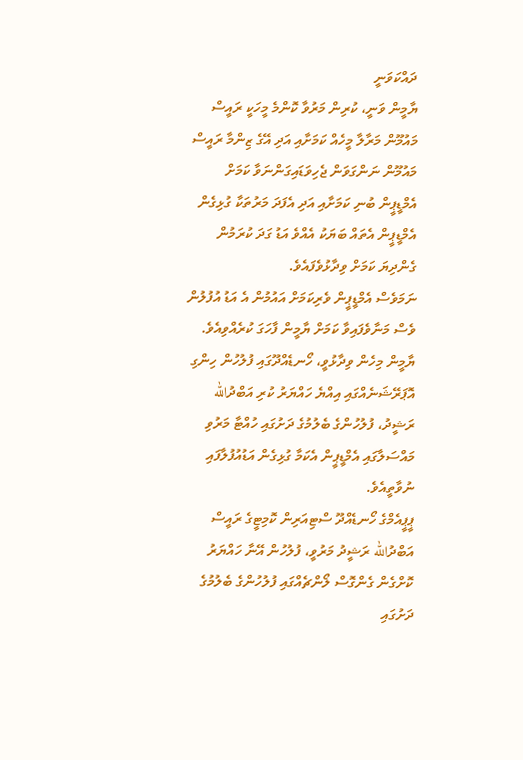ދައްކަވަނީ
ޔާމީން ވަނީ، ކުރިން މަރުވާ ކޮންމެ މީހަކީ ރައީސް މައުމޫން މަރާލާ މީހެއް ކަމަށާއި އަދި އޭގެ ޒިންމާ ރައީސް މައުމޫން ނަންގަވަން ޖެހިވަޑައިގަންނަވާ ކަމަށް އެމްޑީޕީން ބުނި ކަމަށާއި އަދި އެފަދަ މަރުތަކާ ގުޅިގެން އެމްޑީޕީން އެތައް ބަޔަކު އެއްވެ އަޑު ގަދަ ކުރަމުން ގެންދިޔަ ކަމަށް ވިދާޅުވެފައެވެ.
ނަމަވެސް އެމްޑީޕީން ވެރިކަމަށް އައުމުން އެ އަޑު އުފުލުން ވެސް މަނާވެފައިވާ ކަމަށް ޔާމީން ފާހަގަ ކުރެއްވިއެވެ.
ޔާމީން މިހެން ވިދާޅުވީ، ހޯނޑެއްދޫގައި ފުލުހުން ހިންގި އޮޕަރޭޝަނެއްގައި އިއްޔެ ހައްޔަރު ކުރި އަބްދުالله ރަޝީދު، ފުލުހުންގެ ބެލުމުގެ ދަށުގައި ހުއްޓާ މަރުވި މައްސަލާގައި އެމްޑީޕީން އެކަމާ ގުޅިގެން އަޑުއުފުލާފައި ނުވާތީއެވެ.
ޕީޕީއެމްގެ ހޯނޑެއްދޫ ސްޓިއަރިން ކޮމިޓީގެ ރައީސް އަބްދުالله ރަޝީދު މަރުވީ، ފުލުހުން އޭނާ ހައްޔަރު ކޮށްގެން ގެންގޮސް ލޯންޗެއްގައި ފުލުހުންގެ ބެލުމުގެ ދަށުގައި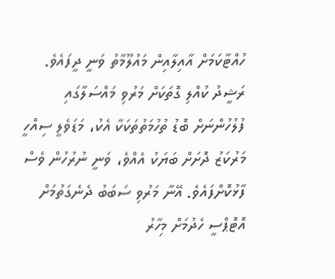ހުއްޓާކަމަށް އާއިލާއިން މައުލޫމާތު ވަނީ ދީފައެވެ.
ރަޝީދު ކުއްލި ގޮތަކަށް މަރުވި މައްސަލާގައި ފުލުހުންނަށް ބޮޑު ތުހުމަތުތަކަކާ އެކު، މަޑަވެލީ ސިއްހީ މަރުކަޒު ދޮށަށް ބަޔަކު އެއްވެ، ވަނީ ނުރުހުން ވެސް ފާޅުކޮށްފައެވެ. އޭނާ މަރުވި ސަބަބު ދެނެގަތުމަށް އޮޓޮޕްސީ ހެދުމަށް މިހާރު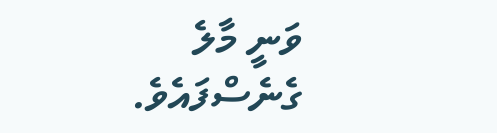ވަނީ މާލެ ގެނެސްފައެވެ.